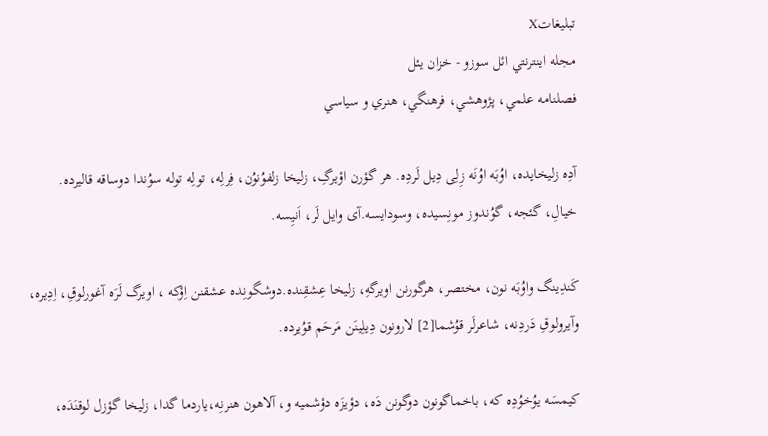تبليغاتX
مجله اينترنتي ائل سوزو - خزان یئل
فصلنامه علمي، پژوهشي، فرهنگي، هنري و سياسي

آدِه زلیخایده، اوُبَه اوُنَه زِلِی دِیل لَردِه. هر گؤرن اؤیرگِ، زلیخا زلفوُنوُن، فِرلِه، تولِه توله سوُندا دوساقه قالیرده. خیالِ، گئجه، گوُندوز مونِسیده، وسودایسه.آی وایل لَر، اَنیِسه.

کَندِینگ واوُبَه نون، مختصر، هرگورنن اویرگهِ، زلیخا عِشقِنده.دوشگونِده عشقنن اِؤکه ، اویرگ لَرَه آغورلوقِ، اِدِیره، وآیرولوقِ دَردِنه، شاعرلَر قوُشما[2] لارونون دِیلِینَن مَرحَم قوُیرده.

کیمسَه یوُخوُدِه که، باخماگونون دوگونن دَه، دؤیزَه دؤشمیه و، آلاهون هنرنِه،یاردما گدا، زلیخا گؤزل لوقنَدَه،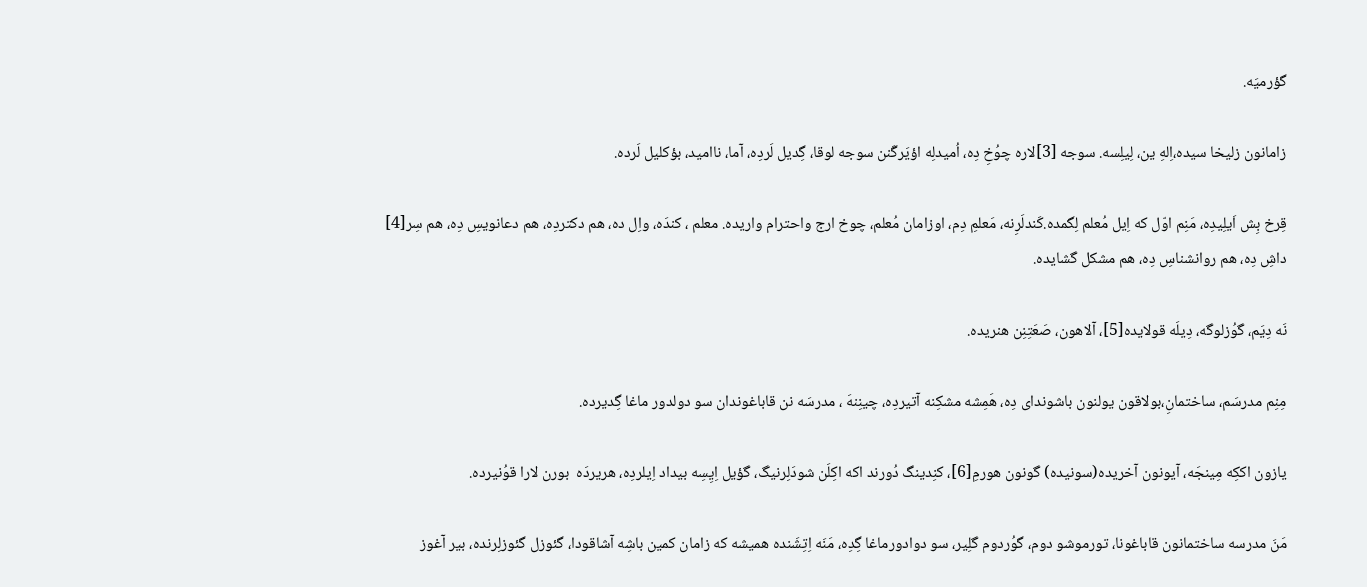گؤرمیَه.

زامانون زلیخا سیده،اِلهِ ین، لِیلِسه. سوجه [3]لاره چوُخِ دِه، اُمیدلِه اؤیَرگَنن سوجه لوقا، گِدیل لَردِه، آما، ناامید، بؤکلیل لَرده.

قِرخ بِش اَیلِیدِه، مَنِم اوّل که اِیل مُعلم لِگمده.کَندلَرِنه، مَعلمِ دِم، اوزامان مُعلم، چوخ ارج واحترام واریده. معلم ، کندَه، واِل ده، هم دکتردِه، هم دعانویسِ دِه، هم سِر[4] داشِ دِه، هم روانشناسِ دِه، هم مشکل گشایده.

نَه دِیَم، گوُزلوگه، دِیلَه قولایده[5]، آلاهون، صَعَتِنِن هنریده.

مِنِم مدرسَم، ساختمانِ،بولاقون یولنون باشوندای دِه، هَمِشه مشکِنه آتیردِه، چینِنهَ ، مدرسَه نن قاباغوندان سو دولدور ماغا گِدیرده.

یازون اککِه مِینجَه، آیونون آخریده(سونیده) گونون هورمِ[6]، کنِدینگ دُورند اکه اکِلَن شودَلِرنیگ، گؤیل اِیِسِه بیداد اِیلردِه، هریردَه  بورن لارا قوُنیرده.

مَنَ مدرسه ساختمانون قاباغونا، تورموشو دوم، گوُردوم گلِیر، سو دوادورماغا گِدِه، مَنَه اِتِشَنده همیشه که زامان کمین باشِه آشاقودا، گئوزل گئوزلِرنده، بیر آغوز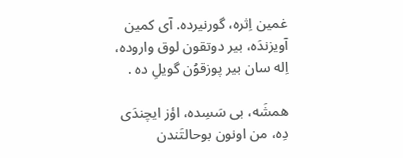غمین اِثره، گورنیرده. آی کمین آویزندَه، بیر دوتقون لوق واروده، اِله سان بیر پوزقوُن گویلِ ده .

همشَه، بی سَسِده، اؤز ایچندَی دِه، من اونون بوحالتَندن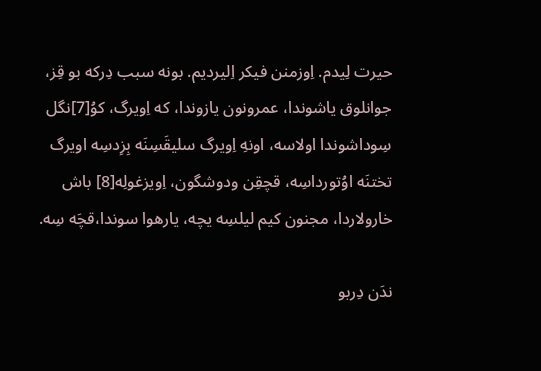حیرت لِیدم. اِوزمنن فیکر اِلیردیم. بونه سبب دِرکه بو قِز، جوانلوق یاشوندا، عمرونون یازوندا، که اِویرگ، کوُ[7]نگل سِوداشوندا اولاسه، اونهِ اِویرگ سلیقَسِنَه بِزِدسِه اویرگ تختنَه اوُتورداسِه، قچقِن ودوشگون، اِویزغولِه[8] باش خارولاردا، مجنون کیم لیلسِه یچه، یارهوا سوندا،قچَه سِه.

ندَن دِربو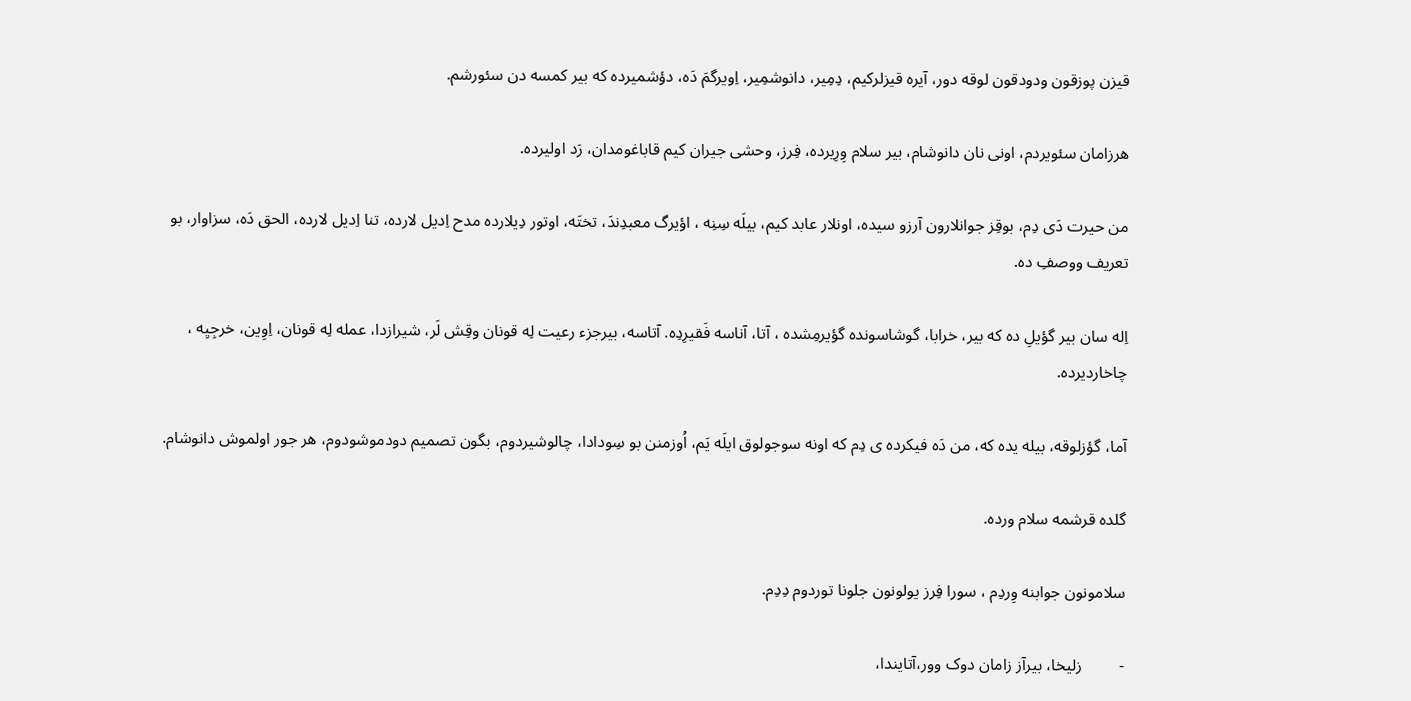قیزن پوزقون ودودقون لوقه دور، آیره قیزلرکیم، دِمِیر، دانوشمِیر، اِویرگمَ دَه، دؤشمیرده که بیر کمسه دن سئورشم.

هرزامان سئویردم، اونی نان دانوشام، بیر سلام وِرِیرده، فِرز، وحشی جیران کیم قاباغومدان، رَد اولیرده.

من حیرت دَی دِم، بوقِز جوانلارون آرزو سیده، اونلار عابد کیم، بیلَه سِنِه ، اؤیرگ معبدِندَ، تختَه، اوتور دِیلارده مدح اِدیل لارده، تنا اِدیل لارده، الحق دَه، سزاوار، بو تعریف ووصفِ ده.

اِله سان بیر گؤیلِ ده که بیر، خرابا، گوشاسونده گؤیرمِشده ، آتا، آناسه فَقیرِدِه. آتاسه، بیرجزء رعیت لِه قونان وقِش لَر، شیرازدا، عمله لِه قونان، اِوِین، خرجِیِه ، چاخاردیرده.

آما، گؤزلوقه، بیله یده که، من دَه فیکرده ی دِم که اونه سوجولوق ایلَه یَم، اُوزمنن بو سِودادا، چالوشیردوم، بگون تصمیم دودموشودوم، هر جور اولموش دانوشام.

گلده قرشمه سلام ورده.

سلامونون جوابنه وِردِم ، سورا فِرز یولونون جلونا توردوم دِدِم.

-         زلیخا، بیرآز زامان دوک وور،آتایندا،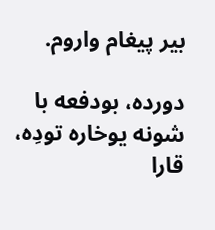بیر پیغام واروم.

دورده، بودفعه با شونه یوخاره تودِه، قارا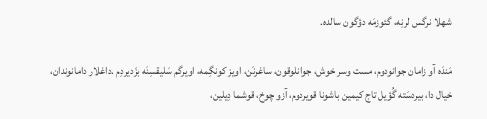شهلا نرگس لرنِه، گئوزمَه دؤگون سالده.

مَندَه آو زامان جوانودوم، مست وسر خوش، جوانلوقون، ساغرنَن، اویز کونگِمه، اویرگم سَلیقسِنَه بزَدیردِم .داغلار دامانوندان، خیال دا، بیردسَته گُؤیل تاج کیمین باشونا قویردوم، آزو چوخ، قوشما دِیلین،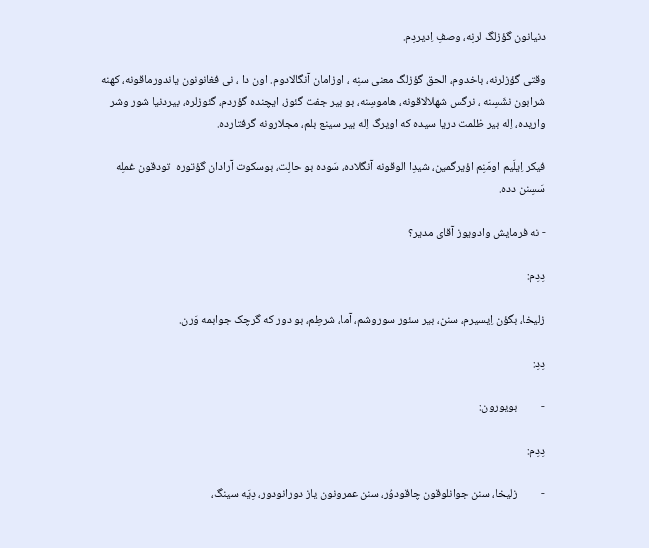دنیانون گؤزلگ لرنِه، وصفِ اِدیردِم.

وقتی گؤزلرنه، باخدوم، الحق گؤزلگ معنی سنِه ، اوزامان آنگالادوم. اون دا ، نی فغانونون یاندورماقونه، کهنه شرابون نشَسِنه ، نرگس شهلالاقونه، هاموسِنه، بو بیر جفت گئوز، ایچنده گؤردم، گئوزلره، بیردنیا شور وشر واریده، اِله بیر ظلمت دریا سیده که اویرگ اِله بیر سینع بلم، مجلارونه گرفتارده.

فیکر اِیلَیم اومَنِم اؤیرگمین، شیدِا الوقونه آنگلاده، سَوده بو حالِت، بوسکوت آرادان گؤتوره  تودقون غملِه سَسِنن دده.

- نه فرمایش وادویوز آقای مدیر؟

دِدِم:

زلیخا، بگؤن اِیسیرم، سنن، بیر سئور سوروشم، آما، شرطِم، بو دور که گرچک جوابمه وَرن.

دِدِ:

-         بویورون:

دِدِم:

-         زلیخا، سنن جوانلوقون چاقودوُر، سنن عمرونون یاز دورانودور، دِیَه سینگ،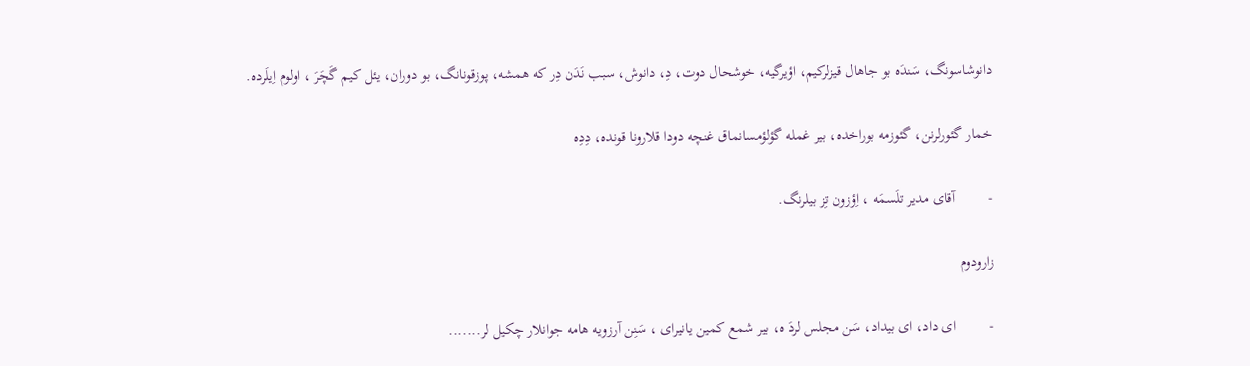دانوشاسونگ، سَندَه بو جاهال قیزلرکیم، اؤیرگیه، خوشحال دوت، دِ، دانوش، سبب نَدَن دِر که همشه، پوزقونانگ، بو دوران، یئل کیم گَچَرَ ، اولوم اِیلَرده.

خمار گئورلرنن، گئوزمه بوراخده، بیر غمله گؤلؤمسانماق غنچه دودا قلارونا قونده، دِدِه

-         آقای مدیر تلَسمَه ، اِؤزون تِز بیلرنگ.

زارودوم

-         ای داد، ای بیداد، سَن مجلس لردَ ه، بیر شمع کمین یانیرای ، سَنِن آرزویه هامه جوانلار چکیل لر.......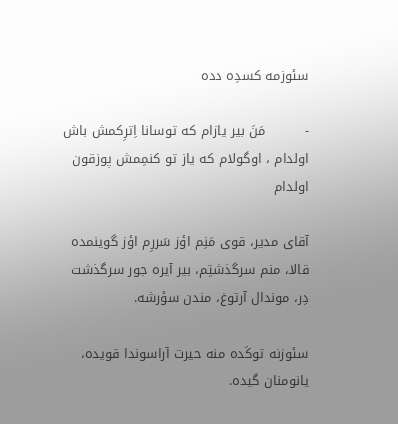سئوزمه کسدِه دده

-         مَنَ بیر یازام که توسانا اِترِکمش باش اولدام ، اوگولام که یاز تو کنمِمش پوزقون اولدام

آقای مدیر، قوی مَنِم اؤز سَررِم اؤز گوینمده قالا، منم سرگذشتِم، بیر آیره جور سرگذشت دِر، موندال آرتوغ، مندن سؤرشه.

سئوزنه توکَده منه حیرت آراسوندا قویده، یانومنان گیده.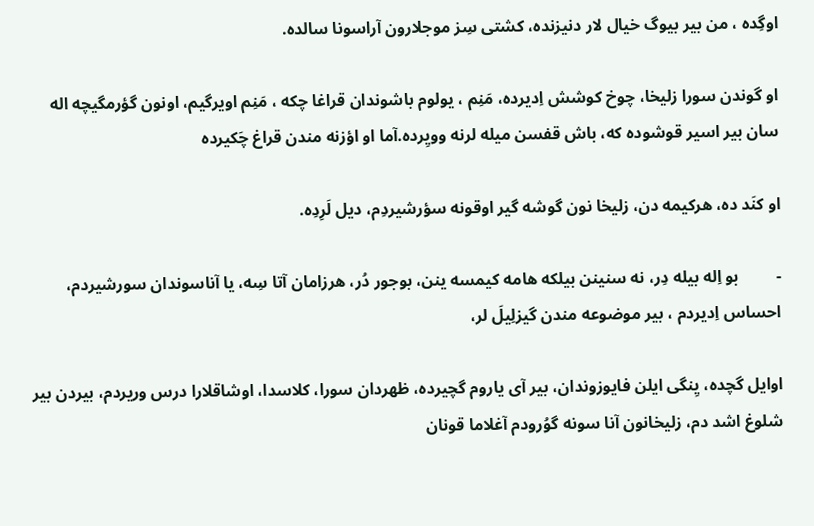اوگِده ، من بیر بیوگ خیال لار دنیزنده، کشتی سِز موجلارون آراسونا سالده.

او گوندن سورا زلیخا، چوخ کوشش اِدیرده، مَنِم ، یولوم باشوندان قراغا چکه ، مَنِم اویرگیم، اونون گؤرمگیچه اله سان بیر اسیر قوشوده که، باش قفسن میله لرنه وویِرده.آما او اؤزنه مندن قراغ چَکیرده

او کنَد ده، هرکیمه دن، زلیخا نون گوشه گیر اوقونه سؤرشیردِم، دیل لَرِدِه.

-         بو اِله بیله دِر، نه سنینن بیلکه هامه کیمسه ینن، بوجور دُر، هرزامان آتا سِه، یا آناسوندان سورشیردم، احساس اِدیردم ، بیر موضوعه مندن گیزلِیلَ لر،

اوایل گچده، یِنگی ایلن فایوزوندان، بیر آی یاروم گچیرده، ظهردان سورا، کلاسدا، اوشاقلارا درس وریردم، بیردن بیر شلوغ اشد دم، زلیخانون آنا سونه گوُرودم آغلاما قونان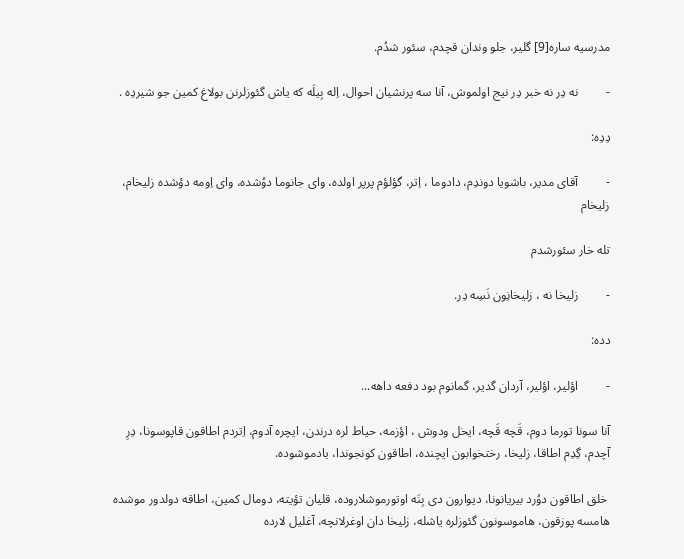مدرسیه ساره[9] گلیر، جلو وندان قچدم، سئور شدُم.

-         نه دِر نه خبر دِر نیج اولموش، آنا سه پرنشیان احوال، اِله بِیلَه که یاش گئوزلرنن بولاغ کمین جو شیردِه .

دِدِه:

-         آقای مدیر، باشویا دوندِم، دادوما ، اِتر، گؤلؤم پرپر اولده، وای جانوما دوُشده، وای اِومه دؤشده زلیخام، زلیخام

تله خار سئورشدم

-         زلیخا نه ، زلیخانِون نَسِه دِر.

دده:

-         اؤلیر، اؤلیر، آردان گدیر، گمانوم بود دفعه داهه...

آنا سونا تورما دوم، قَچه قَچه، ایخل ودوش ، اؤزمه، حیاط لره درندن، ایچره آدوم، اِتردم اطاقون قاپوسونا، دِرِ آچدم، گِدِم اطاقا، زلیخا، رختخوابون ایچنده، اطاقون کونجوندا، یادموشوده.

 خلق اطاقون دوُرد بیریانونا، دیوارون دی بِنَه اوتورموشلاروده، قلیان تؤیته، دومال کمین، اطاقه دولدور موشده هامسه پوزقون، هاموسونون گئوزلره یاشله، زلیخا دان اوغرلانچه، آغلیل لارده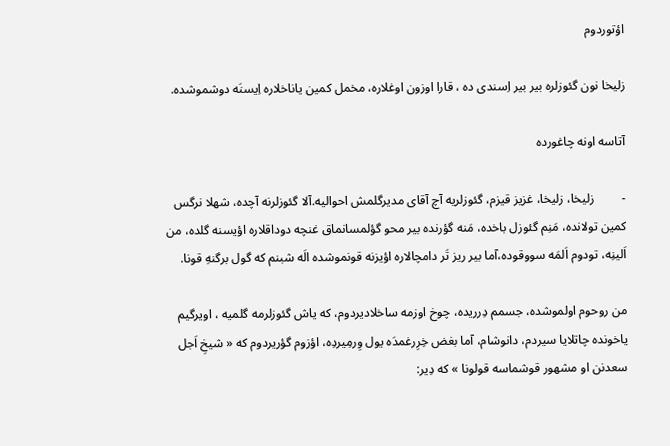اؤتوردوم

زلیخا نون گئوزلره بیر بیر اِسندی ده ، قارا اوزون اوغلاره، مخمل کمین یاناخلاره اِیسنَه دوشموشده.

آتاسه اونه چاغورده

-         زلیخا، زلیخا، غزیز قیزم، گئوزلریه آچ آقای مدیرگلمش احوالیه.آلا گئوزلرنه آچده، شهلا نرگس کمین تولانده، مَنِم گئوزل باخده، مَنه گؤرنده بیر محو گؤلمسانماق غنچه دوداقلاره اؤیسنه گلده، من اَلینِه، تودوم اَلمَه سووقوده،آما بیر ریز تَر دامچالاره اؤیزنه قونموشده الَه شبنم که گول برگنهِ قونا.

من روحوم اولموشده، جسمم دِرریده، چوخ اوزمه ساخلادیردوم، که یاش گئوزلرمه گلمیه ، اویرگیم یاخونده چاتلایا سیردم، دانوشام، آما بغض خِرِرغمدَه یول وِرمِیردِه، اؤزوم گؤریردوم که « شیخِ اَجل سعدنن او مشهور قوشماسه قولونا » که دِیر: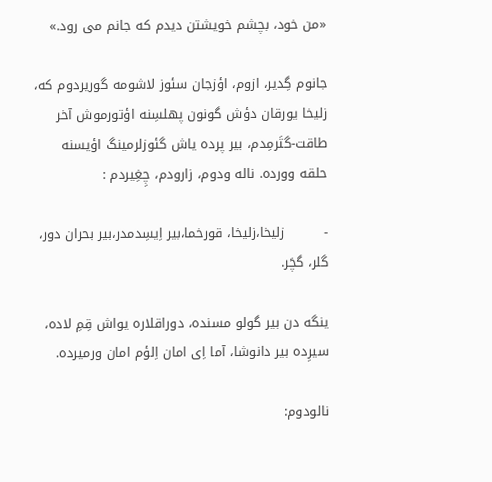«من خود، بچشم خویشتن دیدم که جانم می رود.»

جانوم گِدیر، ازوم، اؤزجان سئوز لاشومه گوریردوم که، زلیخا یورقان دؤش گونون پهلسِنه اؤتورموش آخر طاقت-گتَرمِدم، بیر پرده یاش گئوزلرمینگ اؤیسنه حلقه وورده. ناله ودوم، زارودم، چِغِیردم :

-         زلیخا،زلیخا، قورخما،بیر اِیسِدمدر،بیر بحران دور، گلر، گچَر.

ینگه دن بیر گولو مسنده، دوراقلاره یواش قِمِ لاده، سیرِده بیر دانوشا، آما اِی امان اِلؤم امان ورمیرده.

نالودوم: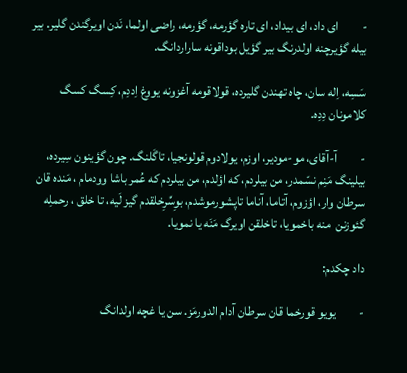-         ای داد، ای بیداد، ای تاره گؤرمه، گؤرمه، راضی اولما، نَدن اویرگندن گلیر. بیر بیله گؤیرچنه اولدرنگ بیر گؤیل بوداقونه ساراردانگ.

سَسِه، اِله سان، چاه تهندن گلیرده، قولاقومه آغزونه یووغ اِددِم، کِسگ کسگ کلامونان دِدِه.

-         آ-آقای، مو-مودیر، اوزم، یولادوم قولونجیا، تاگَلنگ. چون گؤینون سِیرده، بیلینگ مَنِم نسّمدر، من بیلردم، که اؤلدم، من بیلردم که عُمر باشا وودمام ، مَنده قان سرطان وار، اؤزوم، آتاما، آناما تاپشورموشدم، بوِسِّرِخلقدم گیز لَیه، تا خلق ، رحملِه گئوزنن  منه باخمویا، تاخلقن اویرگ مَنَه یا نمویا.

داد چکدم:

-         یویو قورخما قان سرطان آدام الدورمَز. سن یا غچه اولدانگ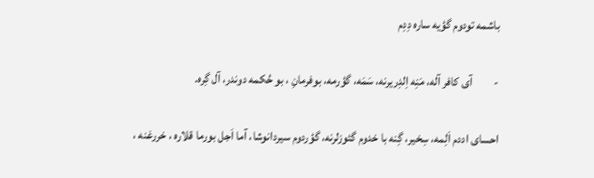باشمه تودوم گؤیه ساره دِدِم

-         آی کافر آله، مَنِه اِلدِریرنه، سَمَه، گؤرمه، بوفرمانِ ، بو حُکمه دوندر، آل گِره.

احسای اددم اَلِمه، سِخیر، گِنه با خدوم گئوزلرنه، گؤردوم سیردانوشا، آما اَجل بورما قلاره ، خررغنه ،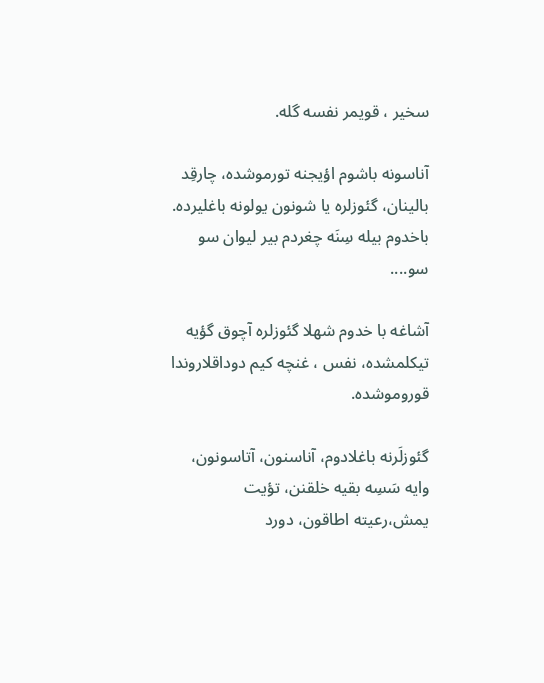سخیر ، قویمر نفسه گله.

آناسونه باشوم اؤیجنه تورموشده، چارقِد بالینان، گئوزلره یا شونون یولونه باغلیرده. باخدوم بیله سِنَه چغردم بیر لیوان سو سو....

آشاغه با خدوم شهلا گئوزلره آچوق گؤیه تیکلمشده، نفس ، غنچه کیم دوداقلاروندا قوروموشده.

گئوزلَرنه باغلادوم، آناسنون، آتاسونون، وایه سَسِه بقیه خلقنن، تؤیت یمش،رعیته اطاقون، دورد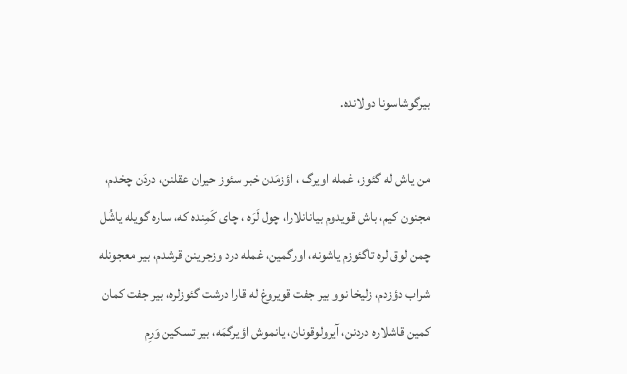بیرگوشاسونا دولانده.

من یاش له گئوز، غمله اویرگ ، اؤزمَدن خبر سئوز حیران عقلنن، دردَن چخدم، مجنون کیم، باش قویدوم بیانانلارا، چول لَرَه ، چای کَمِنده که، ساره گویله یاشُل چمن لوق لره تاگئوزم یاشونه، اورگمین، غمله درد وزجرینن قرشدم، بیر معجونله شراب دؤزدم، زلیخا نوو بیر جفت قویروغ له قارا درشت گئوزلره، بیر جفت کمان کمین قاشلاره دردنن، آیرولوقونان، یانموش اؤیرگمَه، بیر تسکین وَرِم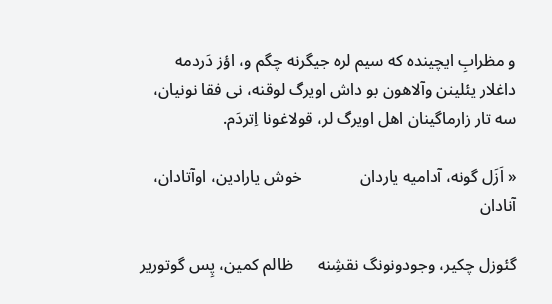و مظرابِ ایچینده که سیم لره جیگرنه چگم و، اؤز دَردمه داغلار یئلینن وآلاهون بو داش اویرگ لوقنه، نی فقا نونیان، سه تار زارماگینان اهل اویرگ لر، قولاغونا اِتردَم.

« اَزَل گونه، آدامیه یاردان              خوش یارادین، اوآتادان، آنادان

گئوزل چکیر، وجودونونگ نقشِنه      ظالم کمین، پِس گوتوریر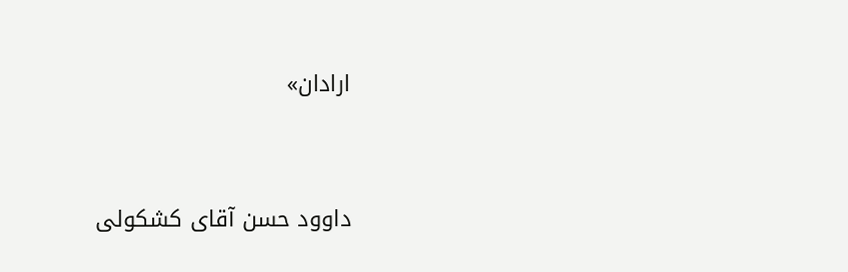ارادان»



داوود حسن آقای کشکولی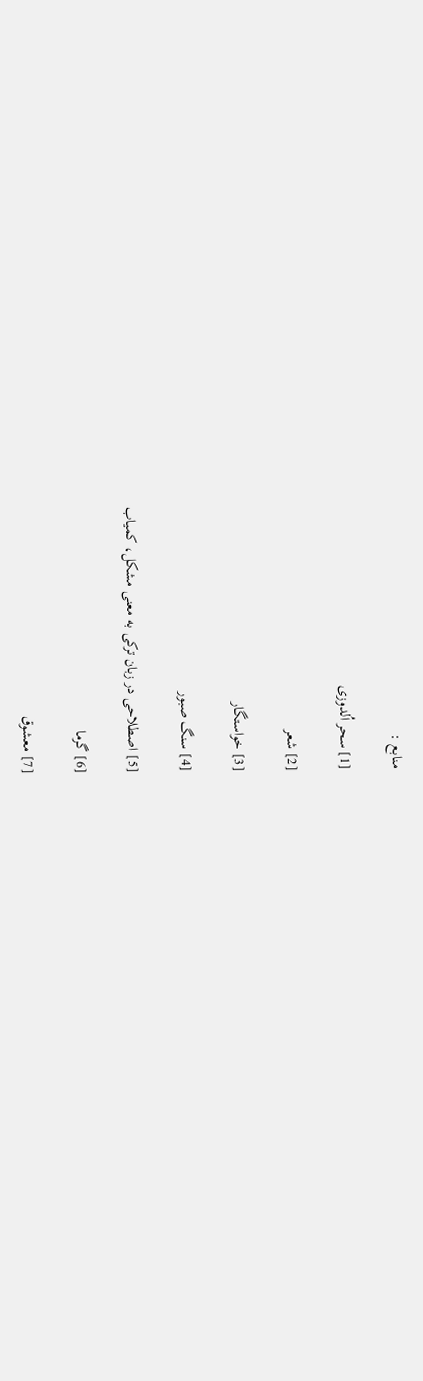منابع :

[1] سحر اُلدوزی

[2] شعر

[3] خواستگار

[4] سنگ صبور

[5] اصطلاحی در زبان ترکی به معنی مشکل، کمیاب

[6] گرما

[7] معشوق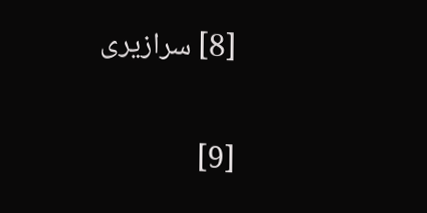[8] سرازیری

[9]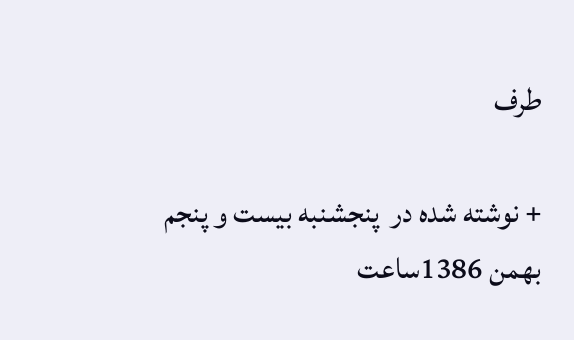طرف

+ نوشته شده در  پنجشنبه بیست و پنجم بهمن 1386ساعت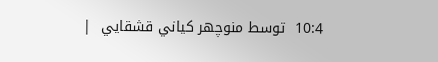10:4  توسط منوچهر كياني قشقايي  |